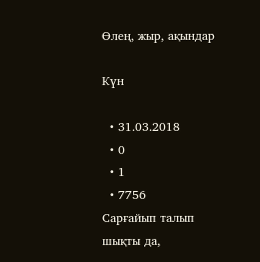Өлең, жыр, ақындар

Күн

  • 31.03.2018
  • 0
  • 1
  • 7756
Сарғайып талып шықты да,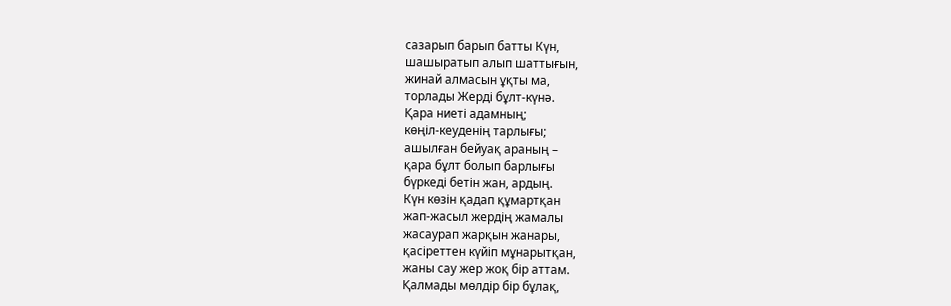сазарып барып батты Күн,
шашыратып алып шаттығын,
жинай алмасын ұқты ма,
торлады Жерді бұлт-күнә.
Қара ниеті адамның;
көңіл-кеуденің тарлығы;
ашылған бейуақ араның –
қара бұлт болып барлығы
бүркеді бетін жан, ардың.
Күн көзін қадап құмартқан
жап-жасыл жердің жамалы
жасаурап жарқын жанары,
қасіреттен күйіп мұнарытқан,
жаны сау жер жоқ бір аттам.
Қалмады мөлдір бір бұлақ,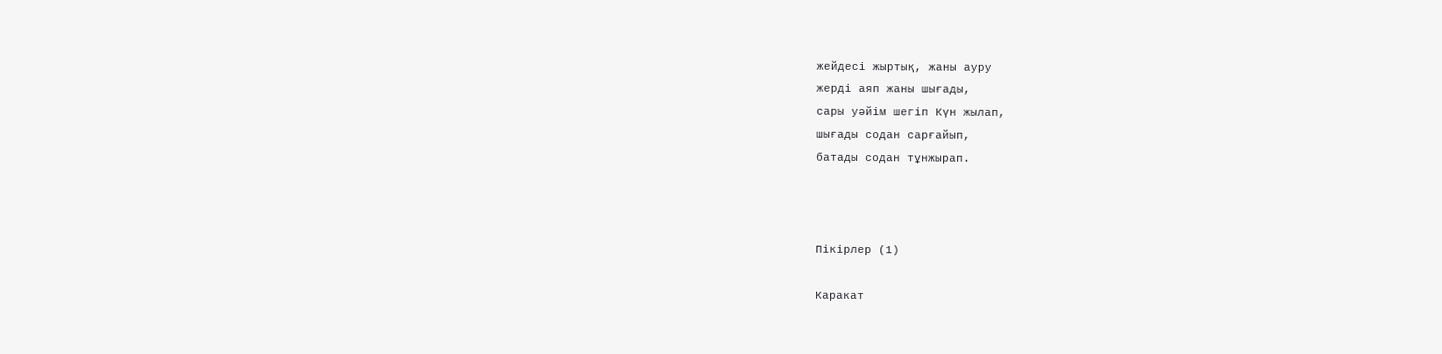жейдесі жыртық, жаны ауру
жерді аяп жаны шығады,
сары уәйім шегіп Күн жылап,
шығады содан сарғайып,
батады содан тұнжырап.



Пікірлер (1)

Каракат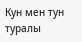Кун мен тун туралы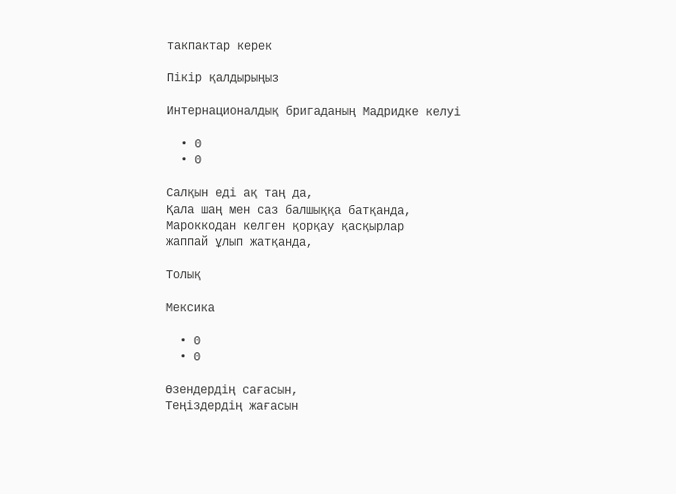такпактар керек

Пікір қалдырыңыз

Интернационалдық бригаданың Мадридке келуі

  • 0
  • 0

Салқын еді ақ таң да,
Қала шаң мен саз балшыққа батқанда,
Мароккодан келген қорқау қасқырлар
жаппай ұлып жатқанда,

Толық

Мексика

  • 0
  • 0

Өзендердің сағасын,
Теңіздердің жағасын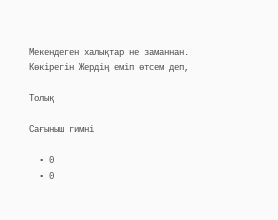Мекендеген халықтар не заманнан.
Көкірегін Жердің еміп өтсем деп,

Толық

Сағыныш гимні

  • 0
  • 0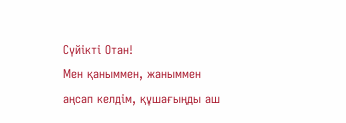Сүйікті Отан!
Мен қаныммен, жаныммен
аңсап келдім, құшағыңды аш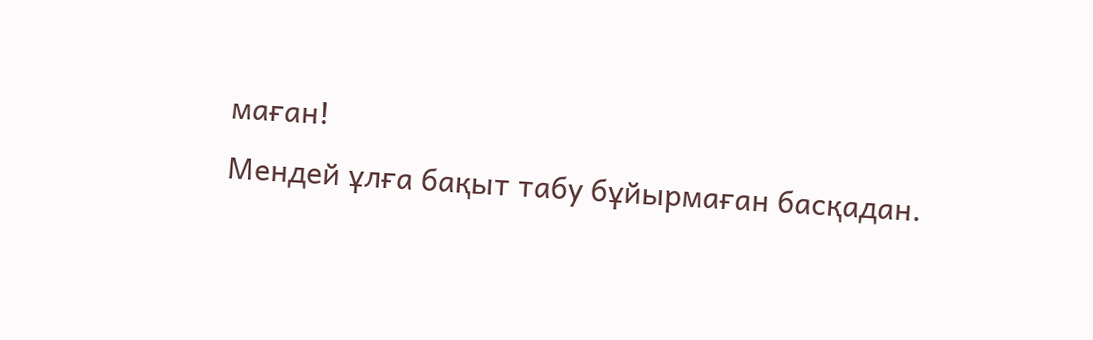маған!
Мендей ұлға бақыт табу бұйырмаған басқадан.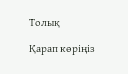Толық

Қарап көріңіз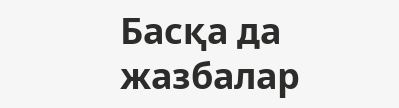Басқа да жазбалар